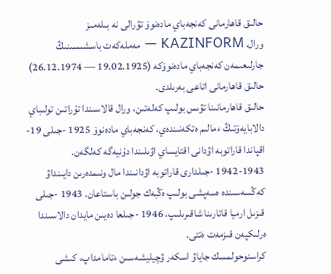حالىق قاھارمانى كەنجەباي مادەنوۆ تۋرالى نە بىلەمىز
ورال. KAZINFORM — مەملەكەت باسشىسىنىڭ جارلىعىمەن كەنجەباي مادەنوۆكە (19.02.1925 — 26.12.1974) حالىق قاھارمانى اتاعى بەرىلدى.
حالىق قاھارمانىنا تۋىس بولىپ كەلەتىن، ورال قالاسىندا تۇراتىن تولىباي دالابايەۆتىڭ ءمالىم ەتكەنىندەي، كەنجەباي مادەنوۆ 1925 -جىلى 19- اقپاندا قاراتوبە اۋدانى اقتايساي اۋىلىندا دۇنيەگە كەلگەن.
1942-1943 -جىلدارى قاراتوبە اۋدانىندا مال ونىمدەرىن دايىنداۋ كەڭسەسىندە ەسەپشى بولىپ ەڭبەك جولىن باستاعان. 1943 -جىلى قىزىل ارميا قاتارىنا شاقىرىلىپ، 1946 -جىلعا دەيىن مايدان دالاسىندا ەرلىكپەن قىزمەت ەتتى.
كراسنوحولمسك جاياۋ اسكەر ۋچيليشەسىن ءتامامداپ، كىشى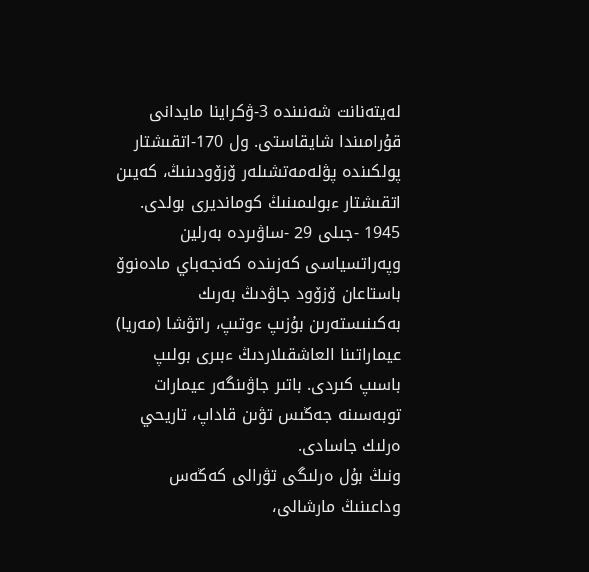لەيتەنانت شەنىندە 3-ۋكراينا مايدانى قۇرامىندا شايقاستى. ول 170-اتقىشتار پولكىندە پۋلەمەتشىلەر ۆزۆودىنىڭ، كەيىن اتقىشتار ءبولىمىنىڭ كومانديرى بولدى.
1945 -جىلى 29 -ساۋىردە بەرلين وپەراتسياسى كەزىندە كەنجەباي مادەنوۆ باستاعان ۆزۆود جاۋدىڭ بەرىك بەكىنىستەرىن بۇزىپ ءوتىپ، راتۋشا (مەريا) عيماراتىنا العاشقىلاردىڭ ءبىرى بولىپ باسىپ كىردى. باتىر جاۋىنگەر عيمارات توبەسىنە جەڭىس تۋىن قاداپ، تاريحي ەرلىك جاسادى.
ونىڭ بۇل ەرلىگى تۋرالى كەڭەس وداعىنىڭ مارشالى،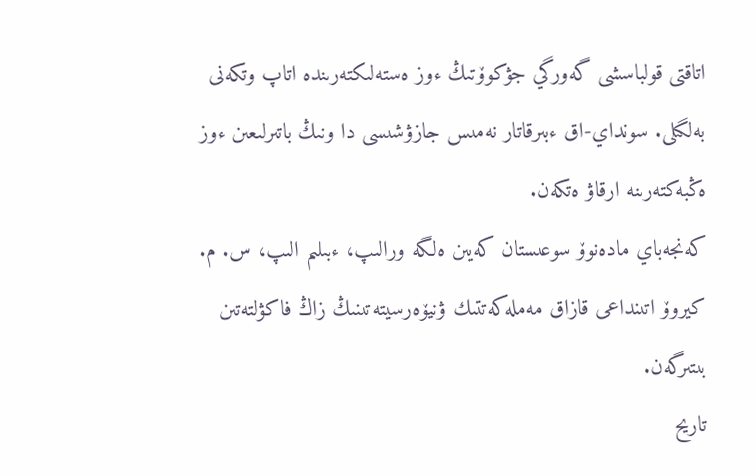اتاقتى قولباسشى گەورگي جۋكوۆتىڭ ءوز ەستەلىكتەرىندە اتاپ وتكەنى بەلگىلى. سونداي-اق ءبىرقاتار نەمىس جازۋشىسى دا ونىڭ باتىرلىعىن ءوز ەڭبەكتەرىنە ارقاۋ ەتكەن.
كەنجەباي مادەنوۆ سوعىستان كەيىن ەلگە ورالىپ، ءبىلىم الىپ، س. م. كيروۆ اتىنداعى قازاق مەملەكەتتىك ۋنيۆەرسيتەتىنىڭ زاڭ فاكۋلتەتىن بىتىرگەن.
تاريح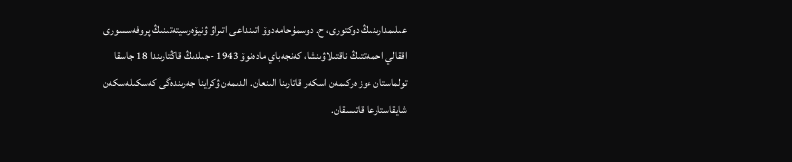عىلىمدارىنىڭ دوكتورى، ح. دوسمۇحامەدوۆ اتىنداعى اتىراۋ ۋنيۆەرسيتەتىنىڭ پروفەسسورى اققالي احمەتتىڭ ناقتىلاۋىنشا، كەنجەباي مادەنوۆ 1943 -جىلدىڭ قاڭتارىندا 18 جاسقا تولماستان ءوز ەركىمەن اسكەر قاتارىنا الىنعان. الدىمەن ۋكراينا جەرىندەگى كەسكىلەسكەن شايقاستارعا قاتىسقان.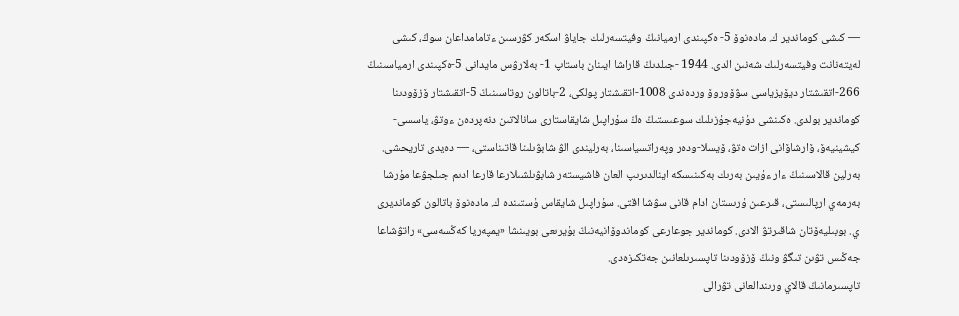— كىشى كوماندير ك. مادەنوۆ 5- ەكپىندى ارميانىڭ وفيتسەرلىك جاياۋ اسكەر كۋرسىن ءتامامداعان سوڭ، كىشى لەيتەنانت وفيتسەرلىك شەنىن الدى. 1944 -جىلدىڭ قاراشا ايىنان باستاپ 1- بەلارۋس مايدانى 5-ەكپىندى ارمياسىنىڭ 266-اتقىشتار ديۆيزياسى سۋۆوروۆ وردەندى 1008-اتقىشتار پولكى، 2-باتالون روتاسىنىڭ 5-اتقىشتار ۆزۆودىنا كوماندير بولدى. ەكىنشى دۇنيەجۇزىلىك سوعىستىڭ ەڭ سۇراپىل شايقاستارى سانالاتىن دنەپردەن ءوتۋ، ياسسى- كيشينيەۆ، ۆارشاۆانى ازات ەتۋ، ۆيسلا-ودەر وپەراتسياسىنا، بەرليندى الۋ شابۋىلىنا قاتىناستى، — دەيدى تاريحشى.
بەرلين قالاسىنىڭ ءار ءۇيىن بەرىك بەكىنىسكە اينالدىرىپ العان فاشيستەر شابۋىلشىلارعا قارعا ادىم جىلجۋعا مۇرشا بەرمەي ارپالىستى، قىرعىن ۇرىستان ادام قانى سۋشا اقتى. سۇراپىل شايقاس ۇستىندە ك. مادەنوۆ باتالون كومانديرى ي. بوبىليەۆتان شاقىرتۋ الادى. كوماندير جوعارعى كوماندوۆانيەنىڭ بۇيرىعى بويىنشا «يمپەريا كەڭسەسى» راتۋشاعا جەڭىس تۋىن تىگۋ ونىڭ ۆزۆودىنا تاپسىرىلعانىن جەتكىزەدى.
تاپسىرمانىڭ قالاي ورىندالعانى تۋرالى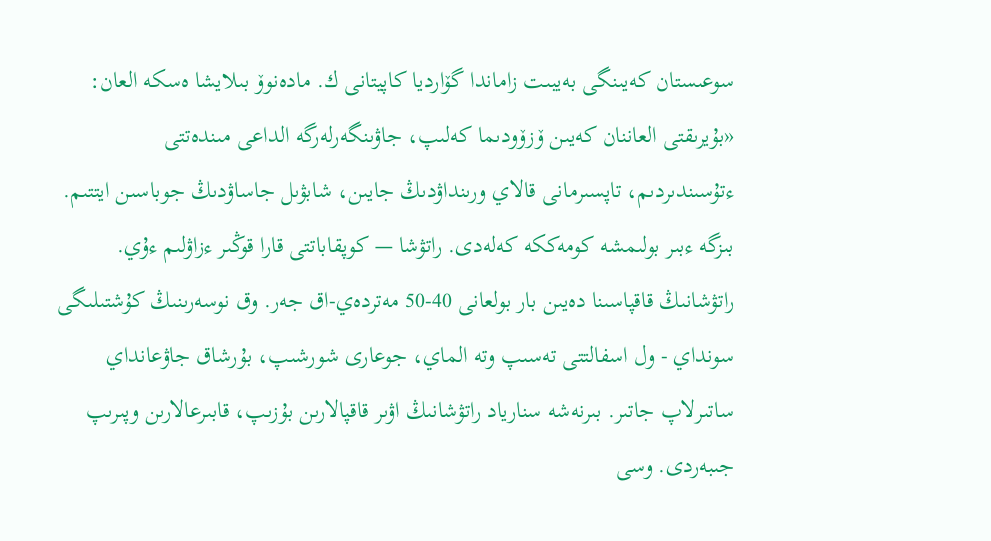سوعىستان كەيىنگى بەيبىت زاماندا گۆارديا كاپيتانى ك. مادەنوۆ بىلايشا ەسكە العان: «بۇيرىقتى العاننان كەيىن ۆزۆودىما كەلىپ، جاۋىنگەرلەرگە الداعى مىندەتتى ءتۇسىندىردىم، تاپسىرمانى قالاي ورىنداۋدىڭ جايىن، شابۋىل جاساۋدىڭ جوباسىن ايتتىم. بىزگە ءبىر بولىمشە كومەككە كەلەدى. راتۋشا — كوپقاباتتى قارا قوڭىر ءزاۋلىم ءۇي. راتۋشانىڭ قاقپاسىنا دەيىن بار بولعانى 40-50 مەتردەي-اق جەر. وق نوسەرىنىڭ كۇشتىلىگى سونداي - ول اسفالتتى تەسىپ وتە الماي، جوعارى شورشىپ، بۇرشاق جاۋعانداي ساتىرلاپ جاتىر. بىرنەشە سنارياد راتۋشانىڭ اۋىر قاقپالارىن بۇزىپ، قابىرعالارىن وپىرىپ جىبەردى. وسى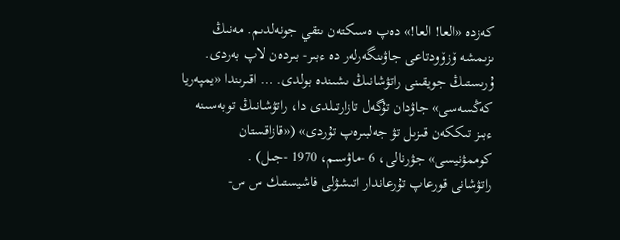كەزدە «العا! العا!» دەپ ەسىكتەن ىتقي جونەلدىم. مەنىڭ ىزىمشە ۆزۆودتاعى جاۋىنگەرلەر دە ءبىر- بىردەن لاپ بەردى. ۇرىستىڭ جويقىنى راتۋشانىڭ ىشىندە بولدى. … اقىرىندا «يمپەريا كەڭسەسى» جاۋدان تۇگەل تازارتىلدى دا، راتۋشانىڭ توبەسىنە ءبىز تىككەن قىزىل تۋ جەلبىرەپ تۇردى» («قازاقستان كوممۋنيسى» جۋرنالى، 6 -ماۋسىم، 1970 -جىل) .
راتۋشانى قورعاپ تۇرعاندار اتىشۋلى فاشيستىك س س-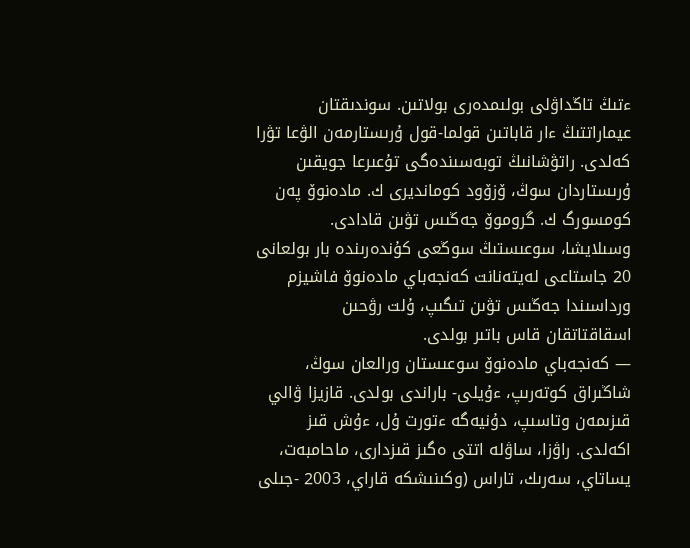ءتىڭ تاڭداۋلى بولىمدەرى بولاتىن. سوندىقتان عيماراتتىڭ ءار قاباتىن قولما-قول ۇرىستارمەن الۋعا تۋرا كەلدى. راتۋشانىڭ توبەسىندەگى تۇعىرعا جويقىن ۇرىستاردان سوڭ، ۆزۆود كومانديرى ك. مادەنوۆ پەن كومسورگ ك. گروموۆ جەڭىس تۋىن قادادى.
وسىلايشا، سوعىستىڭ سوڭعى كۇندەرىندە بار بولعانى 20 جاستاعى لەيتەنانت كەنجەباي مادەنوۆ فاشيزم ورداسىندا جەڭىس تۋىن تىگىپ، ۇلت رۋحىن اسقاقتاتقان قاس باتىر بولدى.
— كەنجەباي مادەنوۆ سوعىستان ورالعان سوڭ، شاڭىراق كوتەرىپ، ءۇيلى- باراندى بولدى. قازيزا ۋالي قىزىمەن وتاسىپ، دۇنيەگە ءتورت ۇل، ءۇش قىز اكەلدى. راۋزا، ساۋلە اتتى ەگىز قىزدارى، ماحامبەت، يساتاي، سەرىك، تاراس (وكىنىشكە قاراي، 2003 -جىلى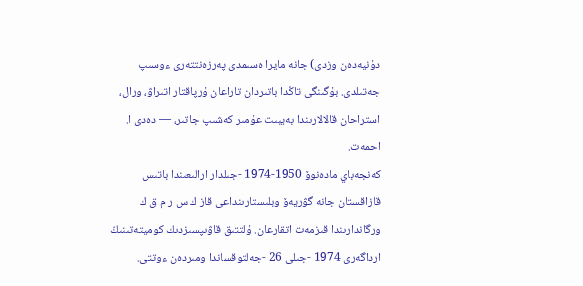دۇنيەدەن وزدى) جانە مايرا ەسىمدى پەرزەنتتەرى ءوسىپ جەتىلدى. بۇگىنگى تاڭدا باتىردان تاراعان ۇرپاقتار اتىراۋ، ورال، استراحان قالالارىندا بەيبىت عۇمىر كەشىپ جاتىر، — دەدى ا. احمەت.
كەنجەباي مادەنوۆ 1950-1974 -جىلدار ارالىعىندا باتىس قازاقستان جانە گۋريەۆ وبلىستارىنداعى قاز ك س ر م ق ك ورگاندارىندا قىزمەت اتقارعان. ۇلتتىق قاۋىپسىزدىك كوميتەتىنىڭ ارداگەرى 1974 -جىلى 26 -جەلتوقساندا ومىردەن ءوتتى.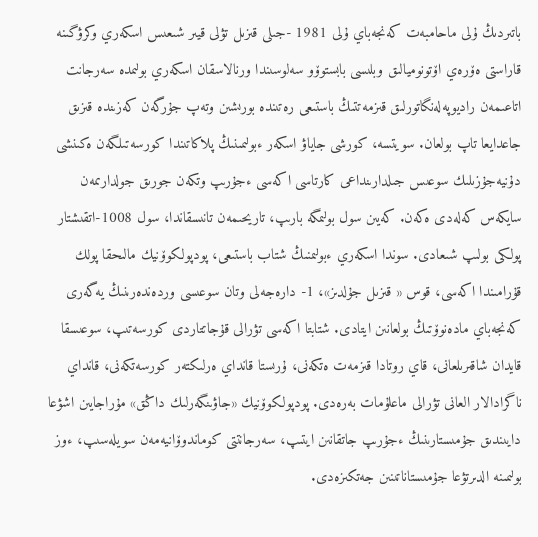باتىردىڭ ۇلى ماحامبەت كەنجەباي ۇلى 1981 -جىلى قىزىل تۋلى قيىر شىعىس اسكەري وكرۋگىنە قاراستى ەۆرەي اۆتونوميالىق وبلىسى بابستوۆو سەلوسىندا ورنالاسقان اسكەري بولىمدە سەرجانت اتاعىمەن راديوپەلەنگاتورلىق قىزمەتتىڭ باستىعى رەتىندە بورىشىن وتەپ جۇرگەن كەزىندە قىزىق جاعدايعا تاپ بولعان. سويتسە، كورشى جاياۋ اسكەر ءبولىمىنىڭ پلاكاتىندا كورسەتىلگەن ەكىنشى دۇنيەجۇزىلىك سوعىس جىلدارىنداعى كارتاسى اكەسى ءجۇرىپ وتكەن جورىق جولدارىمەن سايكەس كەلەدى ەكەن. كەيىن سول بولىمگە بارىپ، تاريحىمەن تانىسقاندا، سول 1008-اتقىشتار پولكى بولىپ شىعادى. سوندا اسكەري ءبولىمنىڭ شتاب باستىعى، پودپولكوۆنيك مالىحقا پولك قۇرامىندا اكەسى، قوس « قىزىل جۇلدىز»، 1- دارەجەلى وتان سوعىسى وردەندەرىنىڭ يەگەرى كەنجەباي مادەنوۆتىڭ بولعانىن ايتادى. شتابتا اكەسى تۋرالى قۇجاتتاردى كورسەتىپ، سوعىسقا قايدان شاقىرىلعانى، قاي روتادا قىزمەت ەتكەنى، ۇرىستا قانداي ەرلىكتەر كورسەتكەنى، قانداي ناگرادالار العانى تۋرالى ماعلۇمات بەرەدى. پودپولكوۆنيك «جاۋىنگەرلىك داڭق» مۇراجايىن اشۋعا دايىندىق جۇمىستارىنىڭ ءجۇرىپ جاتقانىن ايتىپ، سەرجانتتى كوماندوۆانيەمەن سويلەسىپ، ءوز بولىمىنە الدىرتۋعا جۇمىستاناتىنىن جەتكىزەدى.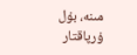مىنە، بۇل ۇرپاقتار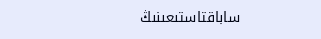ساباقتاستىعىنىڭ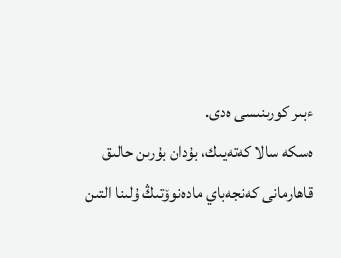ءبىر كورىنىسى ەدى.
ەسكە سالا كەتەيىك، بۇدان بۇرىن حالىق قاھارمانى كەنجەباي مادەنوۆتىڭ ۇلىنا التىن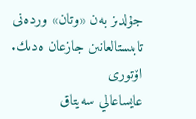جۇلدىز بەن «وتان» وردەنى تابىستالعانىن جازعان ەدىك.
اۆتورى
عايساعالي سەيتاق